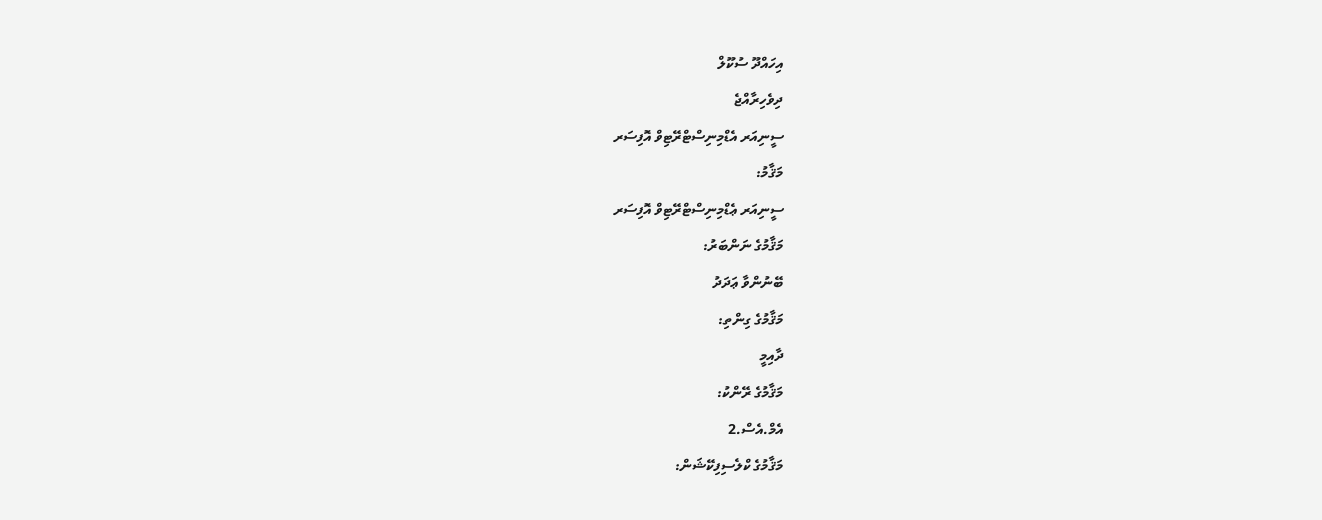އިހައްދޫ ސުކޫލް
ދިވެހިރާއްޖެ
ސީނިއަރ އެޑްމިނިސްޓްރޭޓިވް އޮފިސަރ
މަޤާމު:
ސީނިއަރ ޢެޑްމިނިސްޓްރޭޓިވް އޮފިސަރ
މަޤާމުގެ ނަންބަރު:
ބޭނުންވާ ޢަދަދު
މަޤާމުގެ ގިންތި:
ދާއިމީ
މަޤާމުގެ ރޭންކު:
އެމް.އެސް.2
މަޤާމުގެ ކްލެސިފިކޭޝަން: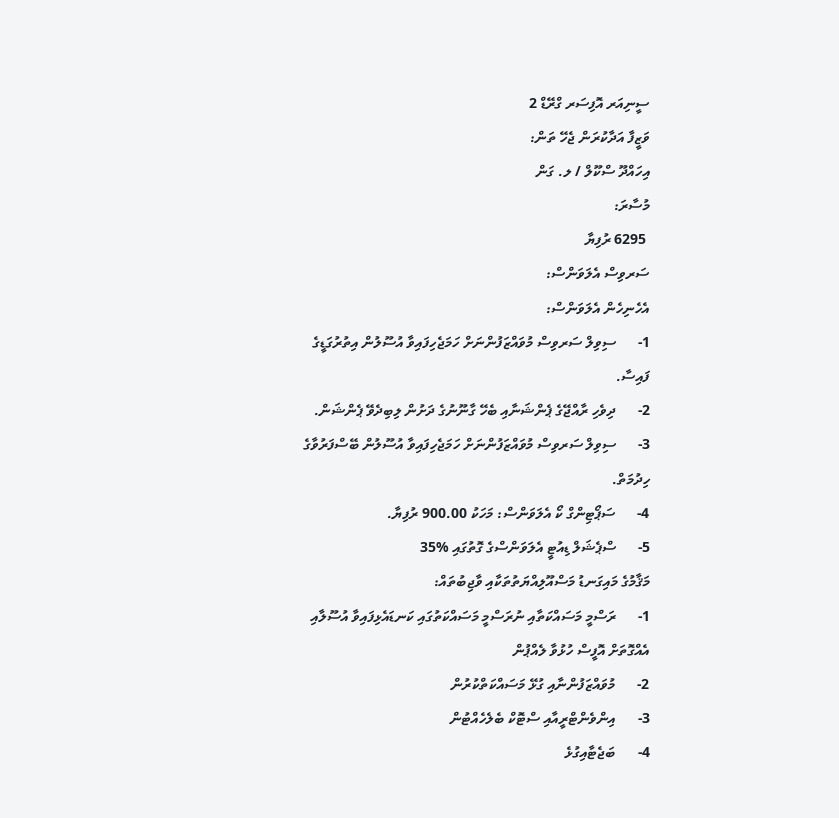ސީނިއަރ އޮފިސަރ ގްރޭޑް 2
ވަޒީފާ އަދާކުރަން ޖެހޭ ތަން:
އިހައްދޫ ސްކޫލް / ލ. ގަން
މުސާރަ:
 6295 ރުފިޔާ
ސަރވިސް އެލަވަންސް:
އެހެނިހެން އެލަވަންސް:
1-      ސިވިލް ސަރވިސް މުވައްޒަފުންނަށް ހަމަޖެހިފައިވާ އުސޫލުން އިތުރުގަޑީގެ ފައިސާ.
2-      ދިވެހި ރާއްޖޭގެ ޕެންޝަނާއި ބެހޭ ގާނޫނުގެ ދަށުން ލިބިދެވޭ ޕެންޝަން.
3-      ސިވިލް ސަރވިސް މުވައްޒަފުންނަށް ހަމަޖެހިފައިވާ އުސޫލުން ބޭސްފަރުވާގެ ހިދުމަތް.
4-      ސަޕޯޓިންގް ކޯ އެލަވަންސް: މަހަކު 900.00 ރުފިޔާ.
5-      ސްޕެޝަލް ޑިއުޓީ އެލަވަންސްގެ ގޮތުގައި %35
މަޤާމުގެ މައިގަނޑު މަސްއޫލިއްޔަތުތަކާއި ވާޖިބުތައް:
1-      ރަސްމީ މަސައްކަތާއި ނުރަސްމީ މަސައްކަތުގައި ކަނޑައެޅިފައިވާ އުސޫލާއި އެއްގޮތަށް އޮފީސް ހުޅުވާ ލެއްޕުން
2-      މުވައްޒަފުންނާއި ގުޅޭ މަސައްކަތްކުރުން
3-      އިންވެންޓްރީއާއި ސްޓޮކް ބެލެހެއްޓުން
4-      ބަޖެޓާއިގުޅެ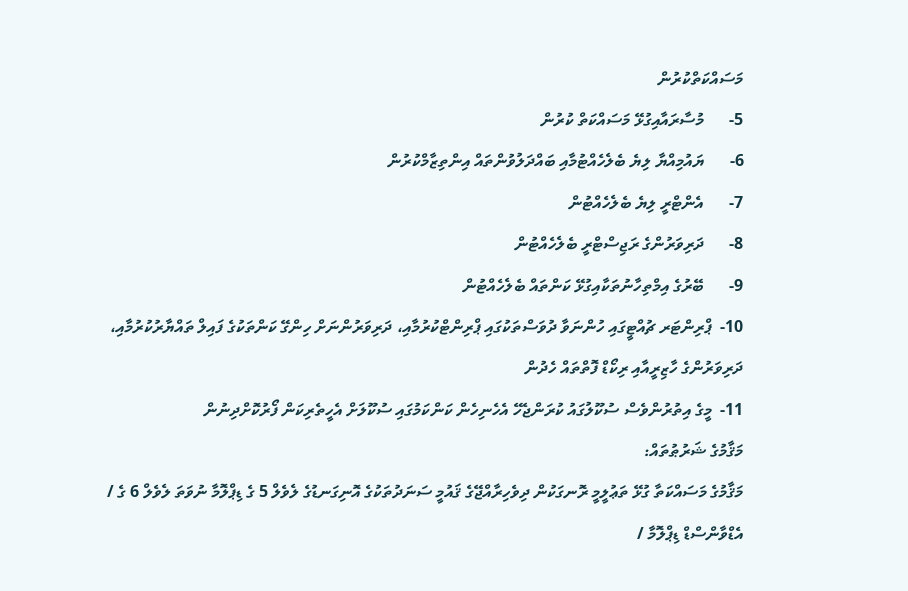މަސައްކަތްކުރުން
5-      މުސާރައާއިގުޅޭ މަސައްކަތް ކުރުން
6-      ޔައުމިއްޔާ ލިޔެ ބެލެހެއްޓުމާއި ބައްދަލުވުންތައް އިންތިޒާމްކުރުން
7-      އެންޓްރީ ލިޔެ ބެލެހެއްޓުން
8-      ދަރިވަރުންގެ ރަޖިސްޓްރީ ބެލެހެއްޓުން
9-      ބޭރުގެ އިމްތިހާނުތަކާއިގުޅޭ ކަންތައް ބެލެހެއްޓުން
10-  ޕްރިންޓަރ ޗުއްޓީގައި ހުންނަވާ ދުވަސްތަކުގައި ޕްރިންޓްކުރުމާއި، ދަރިވަރުންނަށް ހިންގޭ ކަންތަކުގެ ފައިލް ތައްޔާރުކުރުމާއި، ދަރިވަރުންގެ ހާޒިރީއާއި ރިކޯޑް ފޮތްތައް ހެދުން
11-  މީގެ އިތުރުންވެސް ސުކޫލުގައު ކުރަންޖެހޭ އެހެނިހެން ކަންކަމުގައި ސުކޫލަށް އެހީތެރިކަން ފޯރުކޮށްދިނުން
މަޤާމުގެ ޝަރުޠުތައް:
މަޤާމުގެ މަސައްކަތާ ގުޅޭ ތަޢުލީމީ ރޮނގަކުން ދިވެހިރާއްޖޭގެ ޤައުމީ ސަނަދުތަކުގެ އޮނިގަނޑުގެ ލެވެލް 5 ގެ ޑިޕްލޮމާ ނުވަތަ ލެވެލް 6 ގެ / އެޑްވާންސްޑް ޑިޕްލޮމާ /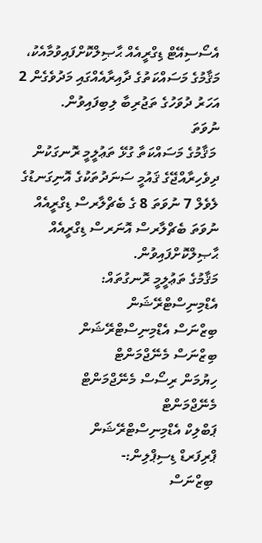އެސޯސިއޭޓް ޑިގްރީއެއް ޙާޞިލްކޮށްފައިވުމާއެކު، މަޤާމުގެ މަސައްކަތުގެ ދާއިރާއެއްގައި މަދުވެގެން 2 އަހަރު ދުވަހުގެ ތަޖުރިބާ ލިބިފައިވުން.
ނުވަތަ
 މަޤާމުގެ މަސައްކަތާ ގުޅޭ ތަޢުލީމީ ރޮނގަކުން ދިވެހިރާއްޖޭގެ ޤައުމީ ސަނަދުތަކުގެ އޮނިގަނޑުގެ ލެވެލް 7 ނުވަތަ 8 ގެ ބެޗްލާރސް ޑިގްރީއެއް ނުވަތަ ބެޗްލާރސް އޮނަރސް ޑިގްރީއެއް ޙާޞިލްކޮށްފައިވުން.
މަޤާމުގެ ތަޢުލީމީ ރޮނގުތައް:
އެޑްމިނިސްޓްރޭޝަން
ބިޒްނަސް އެޑްމިނިސްޓްރޭޝަން
ބިޒްނަސް މެނޭޖްމަންޓް
ހިޔުމަން ރިސޯސް މެނޭޖްމަންޓް
މެނޭޖްމަންޓް
ޕަބްލިކް އެޑްމިނިސްޓްރޭޝަން
ޕްރިފަރޑް ޑިސިޕްލިން:-
 ބިޒްނަސް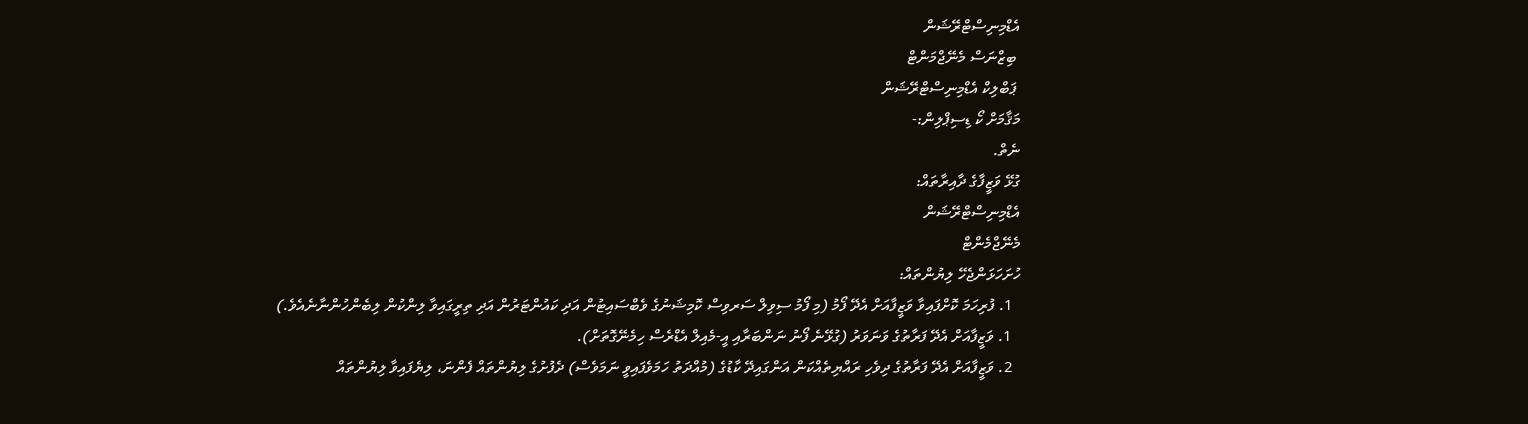އެޑްމިނިސްޓްރޭޝަން
 ބިޒްނަސް މެނޭޖްމަންޓް
 ޕަބްލިކް އެޑްމިނިސްޓްރޭޝަން
މަޤާމަށް ކޯ ޑިސިޕްލިން:-
ނެތް.
ގުޅޭ ވަޒީފާގެ ދާއިރާތައް:
އެޑްމިނިސްޓްރޭޝަން
މެނޭޖްމެންޓް
ހުށަހަޅަންޖެހޭ ލިޔުންތައް:
  1. ފުރިހަމަ ކޮށްފައިވާ ވަޒީފާއަށް އެދޭ ފޯމު (މި ފޯމު ސިވިލް ސަރވިސް ކޮމިޝަނުގެ ވެބްސައިޓުން އަދި ކައުންޓަރުން އަދި ތިރީގައިވާ ލިންކުން ލިބެންހުންނާނެއެވެ.)
  1. ވަޒީފާއަށް އެދޭ ފަރާތުގެ ވަނަވަރު (ގުޅޭނެ ފޯނު ނަންބަރާއި އީ-މެއިލް އެޑްރެސް ހިމެނޭގޮތަށް).
  2. ވަޒީފާއަށް އެދޭ ފަރާތުގެ ދިވެހި ރައްޔިތެއްކަން އަންގައިދޭ ކާޑުގެ (މުއްދަތު ހަމަވެފައިވީ ނަމަވެސް) ދެފުށުގެ ލިޔުންތައް ފެންނަ، ލިޔެފައިވާ ލިޔުންތައް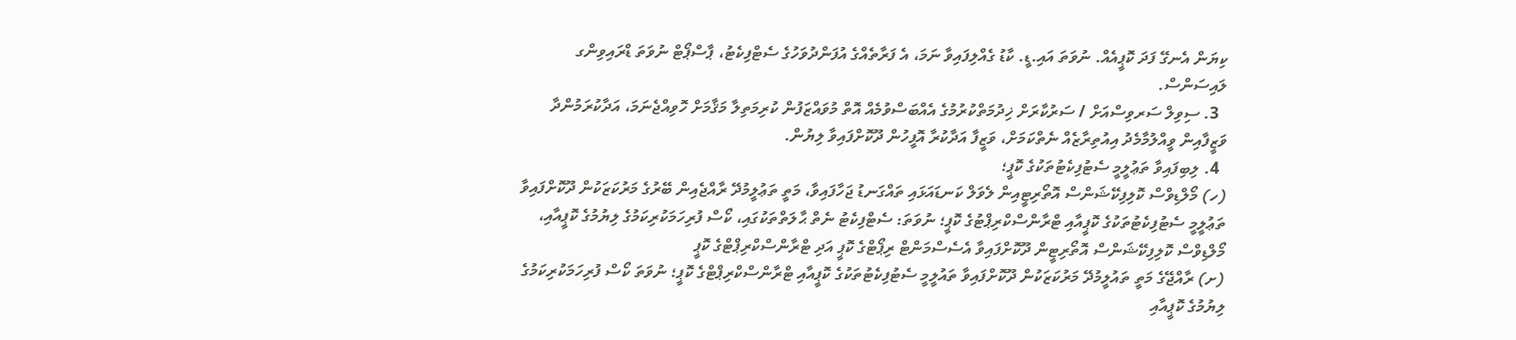ކިޔަން އެނގޭ ފަދަ ކޮޕީއެއް. ނުވަތަ އައި.ޑީ. ކާޑު ގެއްލިފައިވާ ނަމަ، އެ ފަރާތެއްގެ އުފަންދުވަހުގެ ސެޓްފިކެޓު، ޕާސްޕޯޓް ނުވަތަ ޑްރައިވިންގ ލައިސަންސް.
  3. ސިވިލް ސަރވިސްއަށް / ސަރުކާރަށް ޚިދުމަތްކުރުމުގެ އެއްބަސްވުމެއް އޮތް މުވައްޒަފުން ކުރިމަތިލާ މަޤާމަށް ހޮވިއްޖެނަމަ، އަދާކުރަމުންދާ ވަޒީފާއިން ވީއްލުމާމެދު އިއުތިރާޒެއް ނެތްކަމަށް، ވަޒީފާ އަދާކުރާ އޮފީހުން ދޫކޮށްފައިވާ ލިޔުން.
  4. ލިބިފައިވާ ތަޢުލީމީ ސެޓުފިކެޓުތަކުގެ ކޮޕީ؛
(ހ) މޯލްޑިވްސް ކޮލިފިކޭޝަންސް އޮތޯރިޓީއިން ލެވަލް ކަނޑައަޅައި ތައްގަނޑު ޖަހާފައިވާ، މަތީ ތަޢުލީމުދޭ ރާއްޖެއިން ބޭރުގެ މަރުކަޒަކުން ދޫކޮށްފައިވާ ތަޢުލީމީ ސެޓުފިކެޓުތަކުގެ ކޮޕީއާއި ޓްރާންސްކްރިޕްޓުގެ ކޮޕީ؛ ނުވަތަ: ސެޓްފިކެޓު ނެތް ޙާލަތްތަކުގައި، ކޯސް ފުރިހަމަކުރިކަމުގެ ލިޔުމުގެ ކޮޕީއާއި، މޯލްޑިވްސް ކޮލިފިކޭޝަންސް އޮތޯރިޓީން ދޫކޮށްފައިވާ އެސެސްމަންޓް ރިޕޯޓްގެ ކޮޕީ އަދި ޓްރާންސްކްރިޕްޓްގެ ކޮޕީ
(ށ) ރާއްޖޭގެ މަތީ ތައުލީމުދޭ މަރުކަޒަކުން ދޫކޮށްފައިވާ ތައުލީމީ ސެޓުފިކެޓުތަކުގެ ކޮޕީއާއި ޓްރާންސްކްރިޕްޓްގެ ކޮޕީ؛ ނުވަތަ ކޯސް ފުރިހަމަކުރިކަމުގެ ލިޔުމުގެ ކޮޕީއާއި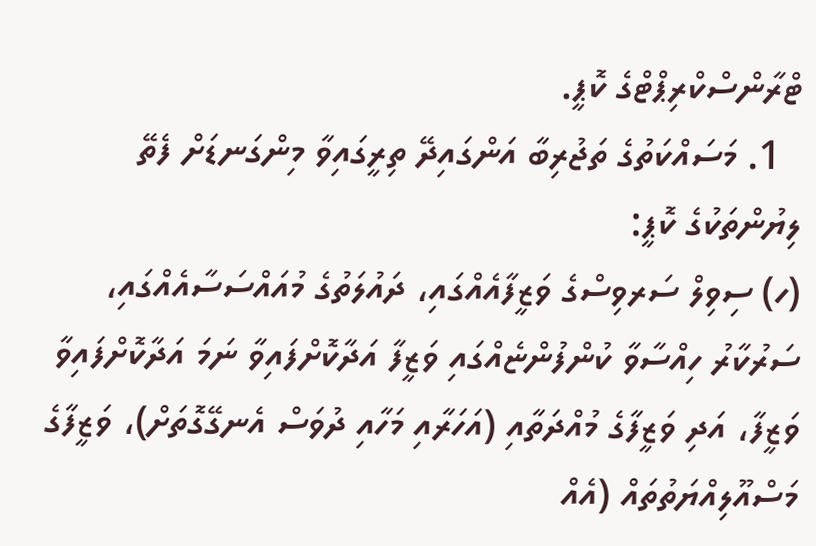ޓްރާންސްކްރިޕްޓްގެ ކޮޕީ.
  1. މަސައްކަތުގެ ތަޖުރިބާ އަންގައިދޭ ތިރީގައިވާ މިންގަނޑަށް ފެތޭ ލިޔުންތަކުގެ ކޮޕީ:
(ހ) ސިވިލް ސަރވިސްގެ ވަޒީފާއެއްގައި، ދައުލަތުގެ މުއައްސަސާއެއްގައި، ސަރުކާރު ހިއްސާވާ ކުންފުންޏެއްގައި ވަޒީފާ އަދާކޮށްފައިވާ ނަމަ އަދާކޮށްފައިވާ ވަޒީފާ، އަދި ވަޒީފާގެ މުއްދަތާއި (އަހަރާއި މަހާއި ދުވަސް އެނގޭގޮތަށް)، ވަޒީފާގެ މަސްއޫލިއްޔަތުތައް (އެއް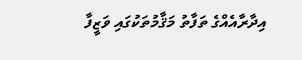އިދާރާއެއްގެ ތަފާތު މަޤާމުތަކުގައި ވަޒީފާ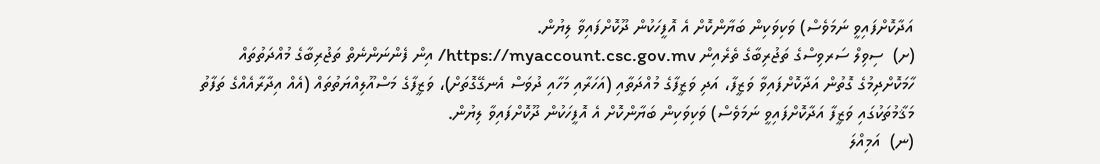އަދާކޮށްފައިވީ ނަމަވެސް) ވަކިވަކިން ބަޔާންކޮށް އެ އޮފީހަކުން ދޫކޮށްފައިވާ ލިޔުން.
(ށ)  ސިވިލް ސަރވިސްގެ ތަޖުރިބާގެ ތެރެއިން https://myaccount.csc.gov.mv/ އިން ފެންނަންނެތް ތަޖުރިބާގެ މުއްދަތުތައް ހާމަކޮށްދިމުގެ ގޮތުން އަދާކޮށްފައިވާ ވަޒީފާ، އަދި ވަޒީފާގެ މުއްދަތާއި (އަހަރާއި މަހާއި ދުވަސް އެނގޭގޮތަށް)، ވަޒީފާގެ މަސްއޫލިއްޔަތުތައް (އެއް އިދާރާއެއްގެ ތަފާތު މަޤާމުތަކުގައި ވަޒީފާ އަދާކޮށްފައިވީ ނަމަވެސް) ވަކިވަކިން ބަޔާންކޮށް އެ އޮފީހަކުން ދޫކޮށްފައިވާ ލިޔުން.
(ނ)  އަމިއްލަ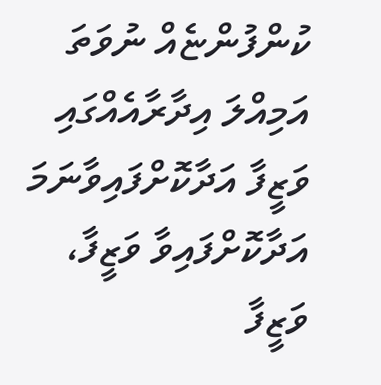ކުންފުންޏެއް ނުވަތަ އަމިއްލަ އިދާރާއެއްގައި ވަޒީފާ އަދާކޮށްފައިވާނަމަ އަދާކޮށްފައިވާ ވަޒީފާ، ވަޒީފާ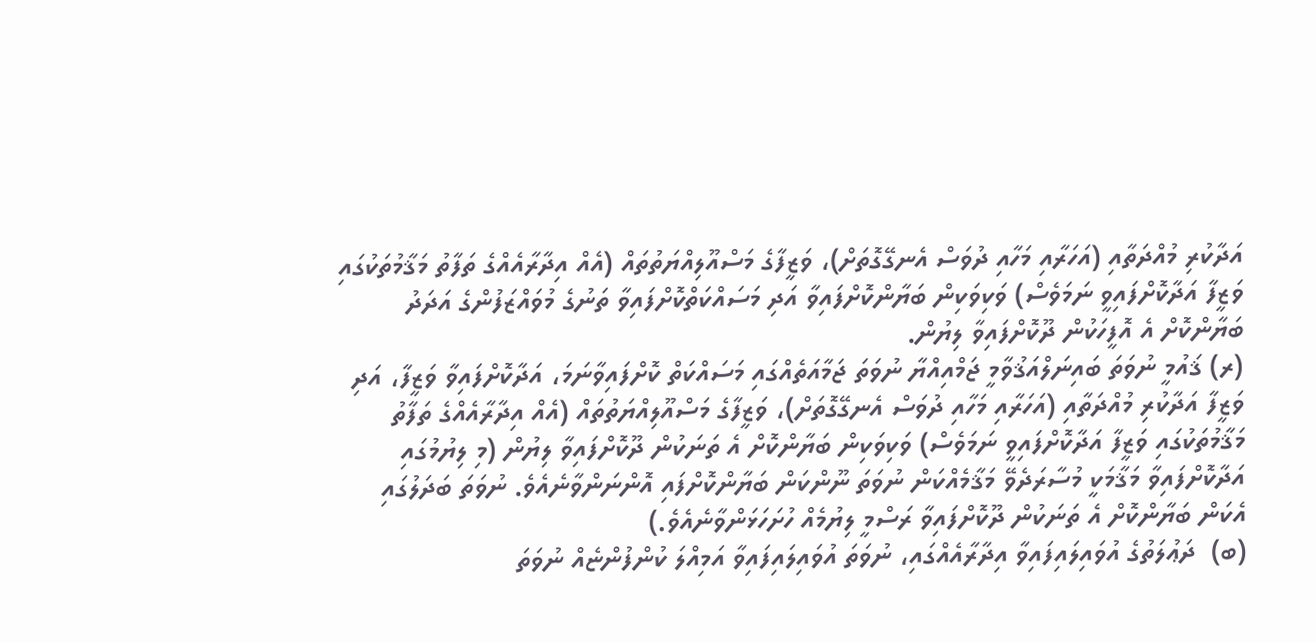އަދާކުރި މުއްދަތާއި (އަހަރާއި މަހާއި ދުވަސް އެނގޭގޮތަށް)، ވަޒީފާގެ މަސްއޫލިއްޔަތުތައް (އެއް އިދާރާއެއްގެ ތަފާތު މަޤާމުތަކުގައި ވަޒީފާ އަދާކޮށްފައިވީ ނަމަވެސް) ވަކިވަކިން ބަޔާންކޮށްފައިވާ އަދި މަސައްކަތްކޮށްފައިވާ ތަނުގެ މުވައްޒަފުންގެ އަދަދު ބަޔާންކޮށް އެ އޮފީހަކުން ދޫކޮށްފައިވާ ލިޔުން.
(ރ) ޤައުމީ ނުވަތަ ބައިނަލްއަޤުވާމީ ޖަމްއިއްޔާ ނުވަތަ ޖަމާއަތެއްގައި މަސައްކަތް ކޮށްފައިވާނަމަ، އަދާކޮށްފައިވާ ވަޒީފާ، އަދި ވަޒީފާ އަދާކުރި މުއްދަތާއި (އަހަރާއި މަހާއި ދުވަސް އެނގޭގޮތަށް)، ވަޒީފާގެ މަސްއޫލިއްޔަތުތައް (އެއް އިދާރާއެއްގެ ތަފާތު މަޤާމުތަކުގައި ވަޒީފާ އަދާކޮށްފައިވީ ނަމަވެސް) ވަކިވަކިން ބަޔާންކޮށް އެ ތަނަކުން ދޫކޮށްފައިވާ ލިޔުން (މި ލިޔުމުގައި އަދާކޮށްފައިވާ މަޤާމަކީ މުސާރަދެވޭ މަޤާމެއްކަން ނުވަތަ ނޫންކަން ބަޔާންކޮށްފައި އޮންނަންވާނެއެވެ. ނުވަތަ ބަދަލުގައި އެކަން ބަޔާންކޮށް އެ ތަނަކުން ދޫކޮށްފައިވާ ރަސްމީ ލިޔުމެއް ހުށަހަޅަންވާނެއެވެ.)
(ބ)  ދަޢުލަތުގެ އުވައިލައިފައިވާ އިދާރާއެއްގައި، ނުވަތަ އުވައިލައިފައިވާ އަމިއްލަ ކުންފުންޏެއް ނުވަތަ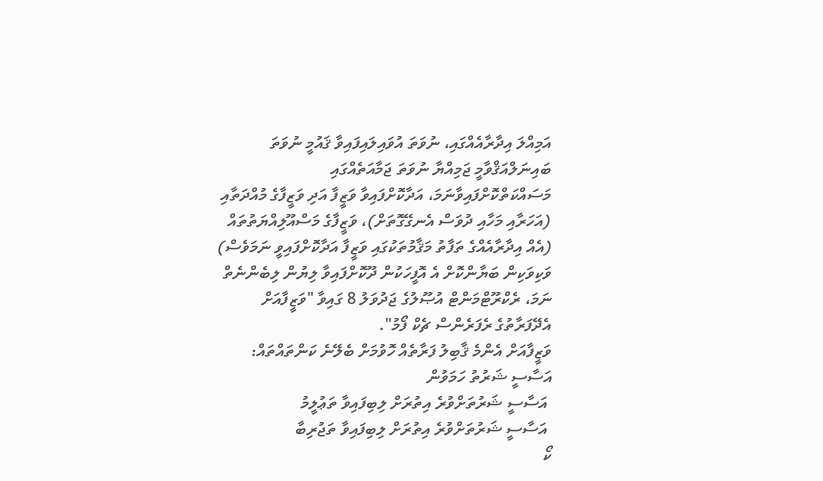އަމިއްލަ އިދާރާއެއްގައި، ނުވަތަ އުވައިލައިފައިވާ ޤައުމީ ނުވަތަ ބައިނަލްއަޤްވާމީ ޖަމިއްޔާ ނުވަތަ ޖަމާއަތެއްގައި މަސައްކަތްކޮށްފައިވާނަމަ، އަދާކޮށްފައިވާ ވަޒީފާ އަދި ވަޒީފާގެ މުއްދަތާއި (އަހަރާއި މަހާއި ދުވަސް އެނގޭގޮތަށް)، ވަޒީފާގެ މަސްއޫލިއްޔަތުތައް (އެއް އިދާރާއެއްގެ ތަފާތު މަޤާމުތަކުގައި ވަޒީފާ އަދާކޮށްފައިވީ ނަމަވެސް) ވަކިވަކިން ބަޔާންކޮށް އެ އޮފީހަކުން ދޫކޮށްފައިވާ ލިޔުން ލިބެންނެތް ނަމަ، ރެކްރޫޓްމަންޓް އުޞޫލުގެ ޖަދުވަލު 8 ގައިވާ "ވަޒީފާއަށް އެދޭފަރާތުގެ ރެފަރެންސް ޗެކް ފޯމު".
ވަޒީފާއަށް އެންމެ ޤާބިލު ފަރާތެއް ހޮވުމަށް ބެލޭނެ ކަންތައްތައް:
އަސާސީ ޝަރުތު ހަމަވުން
 އަސާސީ ޝަރުތަށްވުރެ އިތުރަށް ލިބިފައިވާ ތަޢުލީމު
 އަސާސީ ޝަރުތަށްވުރެ އިތުރަށް ލިބިފައިވާ ތަޖުރިބާ
ކޯ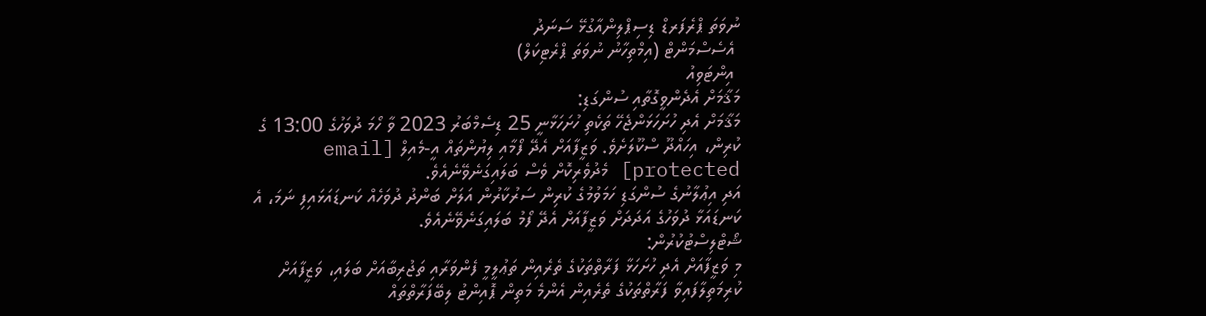ނުވަތަ ޕްރެފަރޑް ޑިސިޕްލިންއާގުޅޭ ސަނަދު
 އެސެސްމަންޓް (އިމްތިހާނު ނުވަތަ ޕްރެޓިކަލް)
 އިންޓަވިއު
މަޤާމަށް އެދެންވީގޮތާއި ސުންގަޑި:
މަޤާމަށް އެދި ހުށަހަޅަންޖެހޭ ތަކެތި ހުށަހަޅާނީ 25 ޑިސެމްބަރު 2023 ވާ ހޯމަ ދުވަހުގެ 13:00 ގެ ކުރިން، އިހައްދޫ ސްކޫލަށެވެ. ވަޒީފާއަށް އެދޭ ފޯމާއި ލިޔުންތައް އީ-މެއިލް [email protected] މެދުވެރިކޮށް ވެސް ބަލައިގަނެވޭނެއެވެ.
އަދި އިޢުލާނުގެ ސުންގަޑި ހަމަވުމުގެ ކުރިން ސަރުކާރުން އަލަށް ބަންދު ދުވަހެއް ކަނޑައަޅައިފި ނަމަ، އެ ކަނޑައަޅާ ދުވަހުގެ އަދަދަށް ވަޒީފާއަށް އެދޭ ފޯމު ބަލައިގަނެވޭނެއެވެ.
ޝޯޓްލިސްޓުކުރުން:
މި ވަޒީފާއަށް އެދި ހުށަހަޅާ ފަރާތްތަކުގެ ތެރެއިން ތަޢުލީމީ ފެންވަރާއި ތަޖުރިބާއަށް ބަލައި، ވަޒީފާއަށް ކުރިމަތިލާފައިވާ ފަރާތްތަކުގެ ތެރެއިން އެންމެ މަތިން ޕޮއިންޓު ލިބޭފަރާތްތައް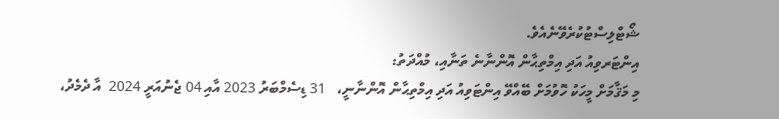ޝޯޓްލިސްޓުކުރެވޭނެއެވެ.
އިންޓަރވިއު އަދި އިމްތިޙާން އޮންނާނެ ތަނާއި، މުއްދަތު:
މި މަޤާމަށް މީހަކު ހޮވުމަށް ބޭއްވޭ އިންޓަވިއު އަދި އިމްތިޙާން އޮންނާނީ،   31 ޑިސެމްބަރު 2023 އާއި 04 ޖެނުއަރީ 2024  އާ ދެމެދު،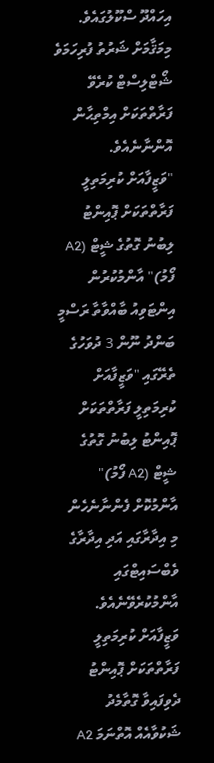އިހައްދޫ ސްކޫލުގައެވެ.
މިމަޤާމަށް ޝަރުތު ފުރިހަމަވެ ޝޯޓްލިސްޓް ކުރެވޭ ފަރާތްތަކަށް އިމްތިޙާން އޮންނާނެއެވެ.
"ވަޒީފާއަށް ކުރިމަތިލީ ފަރާތްތަކަށް ޕޮއިންޓު ލިބުނު ގޮތުގެ ޝީޓް (A2 ފޯމު)" އާންމުކުރުން
އިންޓަވިއު ބާއްވާތާ ރަސްމީ ބަންދު ނޫން 3 ދުވަހުގެ ތެރޭގައި "ވަޒީފާއަށް ކުރިމަތިލީ ފަރާތްތަކަށް ޕޮއިންޓު ލިބުނު ގޮތުގެ ޝީޓް (A2 ފޯމު)" އާންމުކޮށް ފެންނާނެހެން މި އިދާރާގައި އަދި އިދާރާގެ ވެބްސައިޓްގައި އާންމުކުރެވޭނެއެވެ. ވަޒީފާއަށް ކުރިމަތިލީ ފަރާތްތަކަށް ޕޮއިންޓު ދެވިފައިވާ ގޮތާމެދު ޝަކުވާއެއް އޮތްނަމަ A2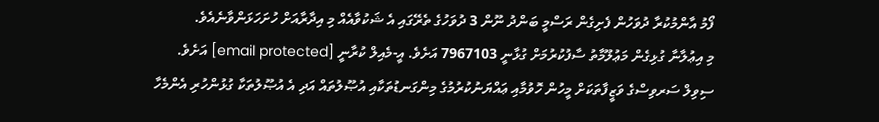ފޯމު އާންމުކުރާ ދުވަހުން ފެށިގެން ރަސްމީ ބަންދު ނޫން 3 ދުވަހުގެ ތެރޭގައި އެ ޝަކުވާއެއް މި އިދާރާއަށް ހުށަހަޅަންވާނެއެވެ.
މި އިޢުލާނާ ގުޅިގެން މަޢުލޫމާތު ސާފުކުރުމަށް ގުޅާނީ 7967103 އަށެވެ. އީ-މެއިލް ކުރާނީ [email protected] އަށެވެ.
ސިވިލް ސަރވިސްގެ ވަޒީފާތަކަށް މީހުން ހޮވުމާއި ޢައްޔަނުކުރުމުގެ މިންގަނޑުތަކާއި އުޞޫލުތައް އަދި އެ އުޞޫލުތަކާ ގުޅުންހުރި އެންމެހާ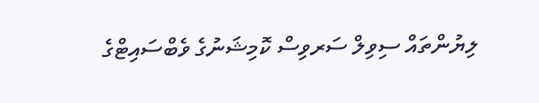ލިޔުންތައް ސިވިލް ސަރވިސް ކޮމިޝަނުގެ ވެބްސައިޓްގެ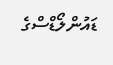ޑައުންލޯޑްސްގެ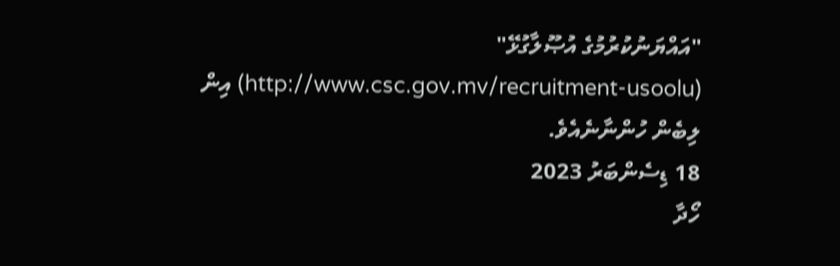"އައްޔަނުކުރުމުގެ އުޞޫލާގުޅޭ" (http://www.csc.gov.mv/recruitment-usoolu) އިން ލިބެން ހުންނާނެއެވެ.
18 ޑިސެންބަރު 2023
ހޯދާ